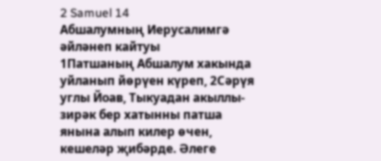2 Samuel 14
Абшалумның Иерусалимгә әйләнеп кайтуы
1Патшаның Абшалум хакында уйланып йөрүен күреп, 2Сәрүя углы Йоав, Тыкуадан акыллы-зирәк бер хатынны патша янына алып килер өчен, кешеләр җибәрде. Әлеге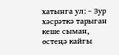хатынга ул: – Зур хәсрәткә тарыган кеше сыман, өстеңә кайгы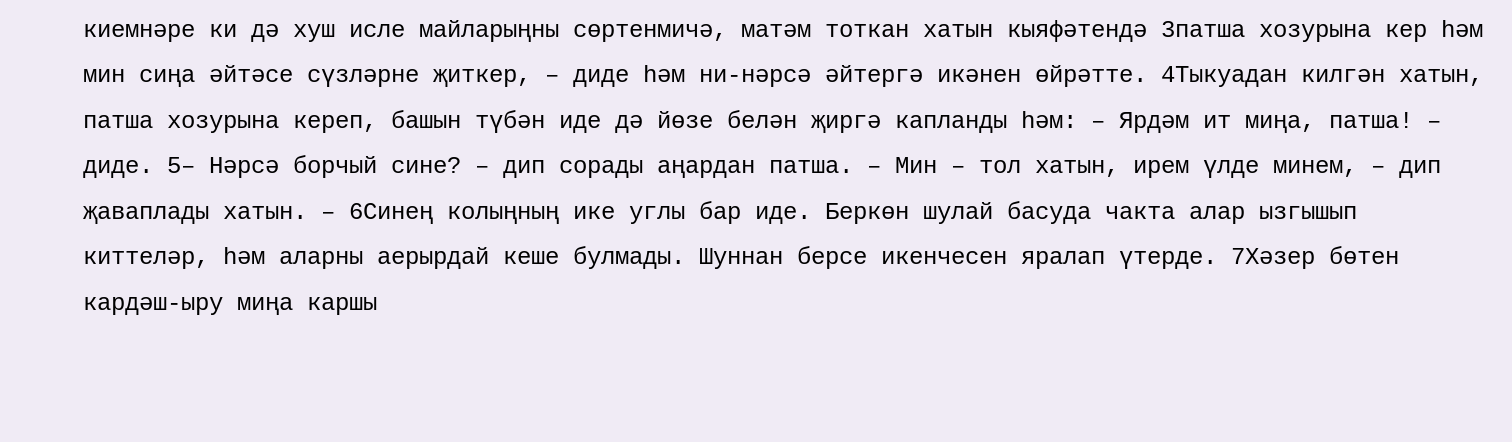киемнәре ки дә хуш исле майларыңны сөртенмичә, матәм тоткан хатын кыяфәтендә 3патша хозурына кер һәм мин сиңа әйтәсе сүзләрне җиткер, – диде һәм ни-нәрсә әйтергә икәнен өйрәтте. 4Тыкуадан килгән хатын, патша хозурына кереп, башын түбән иде дә йөзе белән җиргә капланды һәм: – Ярдәм ит миңа, патша! – диде. 5– Нәрсә борчый сине? – дип сорады аңардан патша. – Мин – тол хатын, ирем үлде минем, – дип җаваплады хатын. – 6Синең колыңның ике углы бар иде. Беркөн шулай басуда чакта алар ызгышып киттеләр, һәм аларны аерырдай кеше булмады. Шуннан берсе икенчесен яралап үтерде. 7Хәзер бөтен кардәш-ыру миңа каршы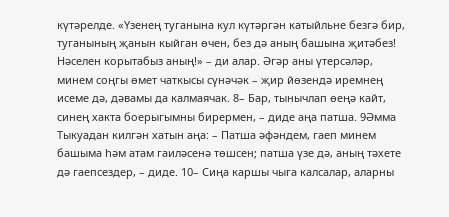күтәрелде. «Үзенең туганына кул күтәргән катыйльне безгә бир, туганының җанын кыйган өчен, без дә аның башына җитәбез! Нәселен корытабыз аның!» – ди алар. Әгәр аны үтерсәләр, минем соңгы өмет чаткысы сүнәчәк – җир йөзендә иремнең исеме дә, дәвамы да калмаячак. 8– Бар, тынычлап өеңә кайт, синең хакта боерыгымны бирермен, – диде аңа патша. 9Әмма Тыкуадан килгән хатын аңа: – Патша әфәндем, гаеп минем башыма һәм атам гаиләсенә төшсен; патша үзе дә, аның тәхете дә гаепсездер, – диде. 10– Сиңа каршы чыга калсалар, аларны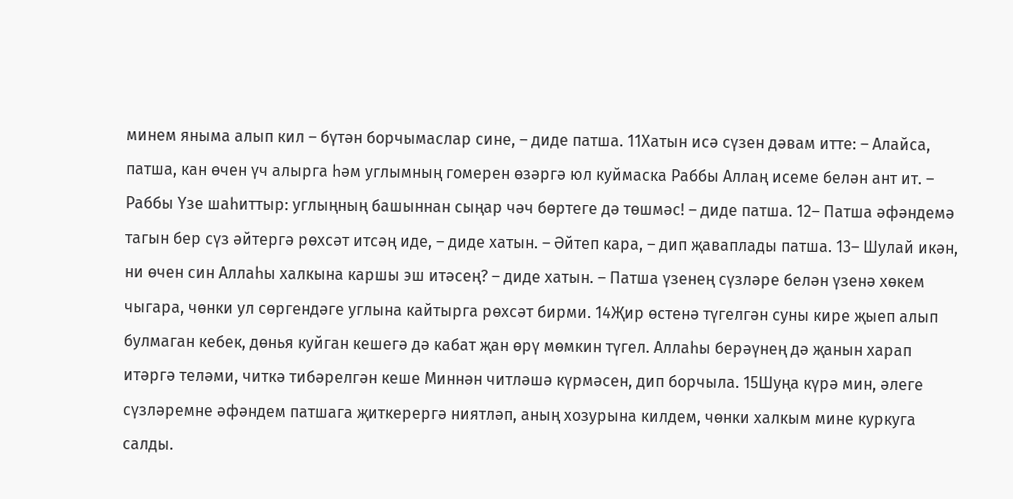минем яныма алып кил – бүтән борчымаслар сине, – диде патша. 11Хатын исә сүзен дәвам итте: – Алайса, патша, кан өчен үч алырга һәм углымның гомерен өзәргә юл куймаска Раббы Аллаң исеме белән ант ит. – Раббы Үзе шаһиттыр: углыңның башыннан сыңар чәч бөртеге дә төшмәс! – диде патша. 12– Патша әфәндемә тагын бер сүз әйтергә рөхсәт итсәң иде, – диде хатын. – Әйтеп кара, – дип җаваплады патша. 13– Шулай икән, ни өчен син Аллаһы халкына каршы эш итәсең? – диде хатын. – Патша үзенең сүзләре белән үзенә хөкем чыгара, чөнки ул сөргендәге углына кайтырга рөхсәт бирми. 14Җир өстенә түгелгән суны кире җыеп алып булмаган кебек, дөнья куйган кешегә дә кабат җан өрү мөмкин түгел. Аллаһы берәүнең дә җанын харап итәргә теләми, читкә тибәрелгән кеше Миннән читләшә күрмәсен, дип борчыла. 15Шуңа күрә мин, әлеге сүзләремне әфәндем патшага җиткерергә ниятләп, аның хозурына килдем, чөнки халкым мине куркуга салды.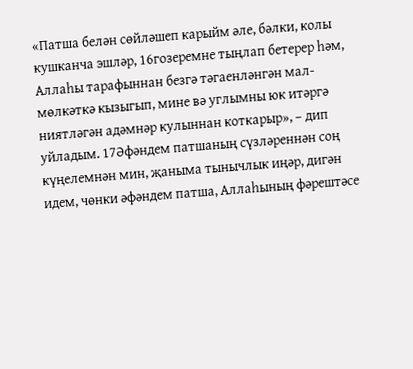«Патша белән сөйләшеп карыйм әле, бәлки, колы кушканча эшләр, 16гозеремне тыңлап бетерер һәм, Аллаһы тарафыннан безгә тәгаенләнгән мал-мөлкәткә кызыгып, мине вә углымны юк итәргә ниятләгән адәмнәр кулыннан коткарыр», – дип уйладым. 17Әфәндем патшаның сүзләреннән соң күңелемнән мин, җаныма тынычлык иңәр, дигән идем, чөнки әфәндем патша, Аллаһының фәрештәсе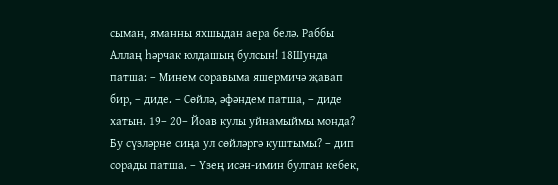сыман, яманны яхшыдан аера белә. Раббы Аллаң һәрчак юлдашың булсын! 18Шунда патша: – Минем соравыма яшермичә җавап бир, – диде. – Сөйлә, әфәндем патша, – диде хатын. 19– 20– Йоав кулы уйнамыймы монда? Бу сүзләрне сиңа ул сөйләргә куштымы? – дип сорады патша. – Үзең исән-имин булган кебек,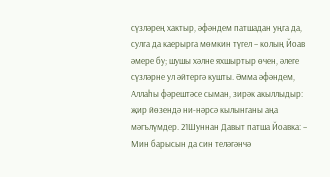сүзләрең хактыр, әфәндем патшадан уңга да, сулга да каерырга мөмкин түгел – колың Йоав әмере бу; шушы хәлне яхшыртыр өчен, әлеге сүзләрне ул әйтергә кушты. Әмма әфәндем, Аллаһы фәрештәсе сыман, зирәк акыллыдыр: җир йөзендә ни-нәрсә кылынганы аңа мәгълүмдер. 21Шуннан Давыт патша Йоавка: – Мин барысын да син теләгәнчә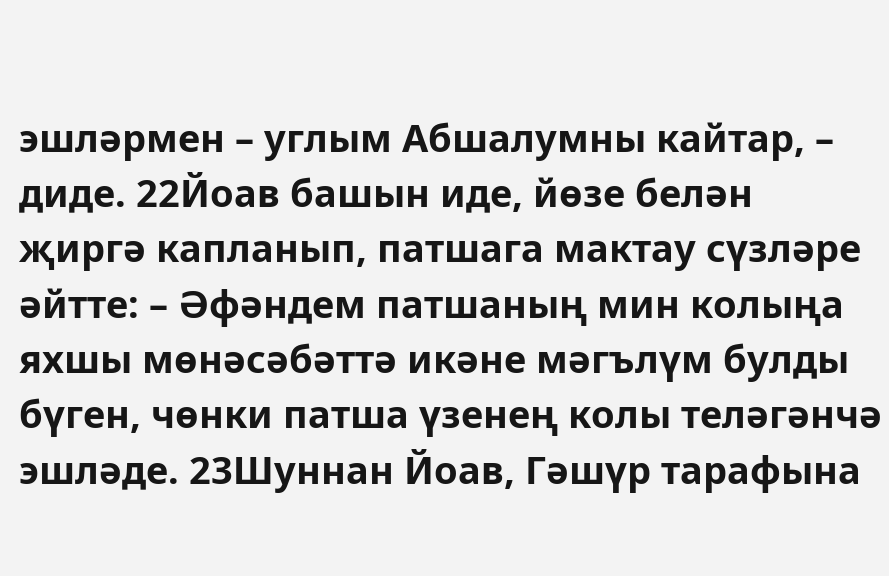эшләрмен – углым Абшалумны кайтар, – диде. 22Йоав башын иде, йөзе белән җиргә капланып, патшага мактау сүзләре әйтте: – Әфәндем патшаның мин колыңа яхшы мөнәсәбәттә икәне мәгълүм булды бүген, чөнки патша үзенең колы теләгәнчә эшләде. 23Шуннан Йоав, Гәшүр тарафына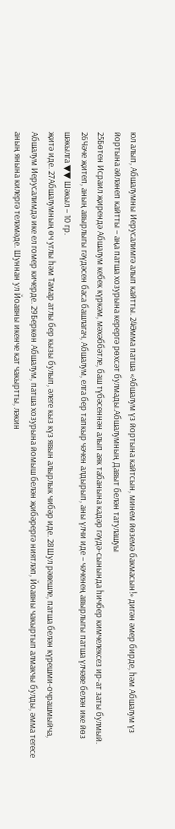юл алып, Абшалумны Иерусалимгә алып кайтты. 24Әмма патша «Абшалум үз йортына кайтсын, минем йөземә бакмасын!» дигән әмер бирде, һәм Абшалум үз йортына әйләнеп кайтты – аңа патша хозурына керергә рөхсәт булмады.Абшалумның Давыт белән татулашуы
25Бөтен Исраил җирендә Абшалум кебек күркәм, мәхәббәтле, баш түбәсеннән алып аяк табанына кадәр гәүдә-сынында һичбер кимчелексез ир-ат заты булмый. 26Чәче җитеп, аның авырлыгы гәүдәсен баса башлагач, Абшалум, елга бер тапкыр чәчен алдырып, аны үлчи иде – чәченең авырлыгы патша үлчәве белән ике йөз шәкылга ▼▼ Шәкыл – 10 гр.
җитә иде. 27Абшалумның өч углы һәм Тамар атлы бер кызы булып, әлеге кыз күз явын алырлык чибәр иде. 28Шул рәвешле, патша белән күрешми-очрашмыйча, Абшалум Иерусалимдә ике ел гомер кичерде. 29Беркөн Абшалум, патша хозурына йомыш белән җибәрергә ниятләп, Йоавны чакыртып алмакчы булды, әмма тегесе аның янына килергә теләмәде. Шуннан ул Йоавны икенче кат чакыртты, ләкин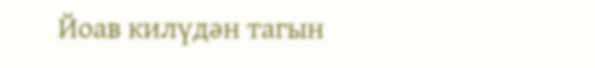Йоав килүдән тагын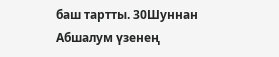баш тартты. 30Шуннан Абшалум үзенең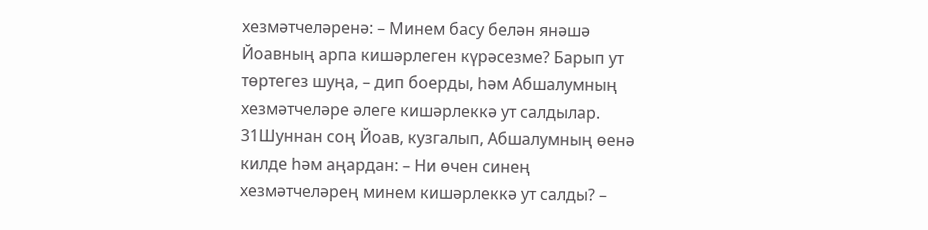хезмәтчеләренә: – Минем басу белән янәшә Йоавның арпа кишәрлеген күрәсезме? Барып ут төртегез шуңа, – дип боерды, һәм Абшалумның хезмәтчеләре әлеге кишәрлеккә ут салдылар. 31Шуннан соң Йоав, кузгалып, Абшалумның өенә килде һәм аңардан: – Ни өчен синең хезмәтчеләрең минем кишәрлеккә ут салды? –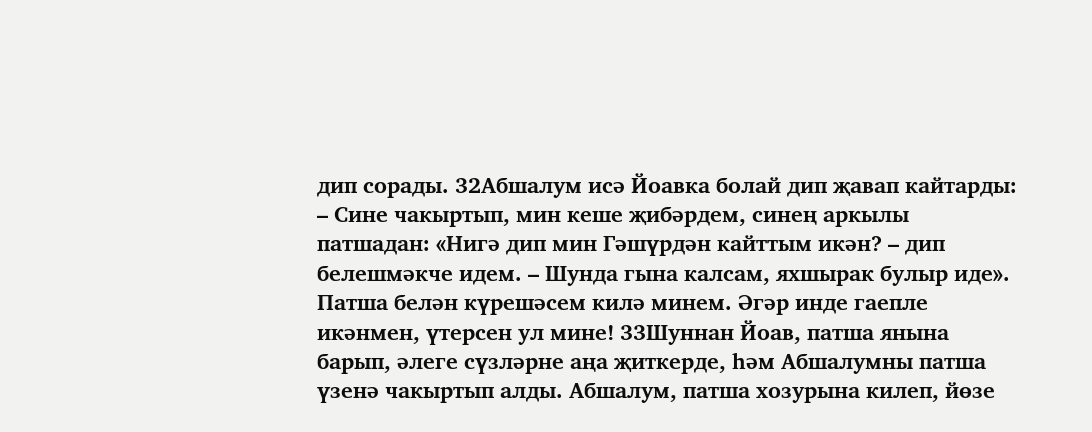дип сорады. 32Абшалум исә Йоавка болай дип җавап кайтарды: – Сине чакыртып, мин кеше җибәрдем, синең аркылы патшадан: «Нигә дип мин Гәшүрдән кайттым икән? – дип белешмәкче идем. – Шунда гына калсам, яхшырак булыр иде». Патша белән күрешәсем килә минем. Әгәр инде гаепле икәнмен, үтерсен ул мине! 33Шуннан Йоав, патша янына барып, әлеге сүзләрне аңа җиткерде, һәм Абшалумны патша үзенә чакыртып алды. Абшалум, патша хозурына килеп, йөзе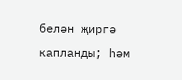белән җиргә капланды; һәм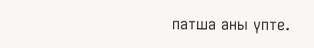патша аны үпте.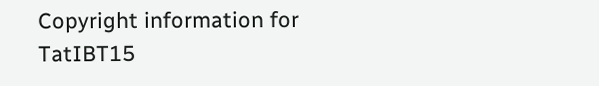Copyright information for
TatIBT15